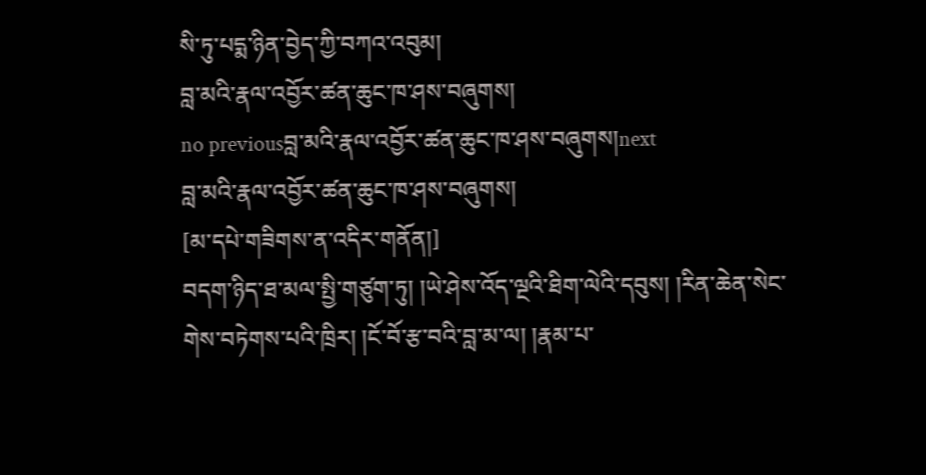སི་ཏུ་པདྨ་ཉིན་བྱེད་ཀྱི་བཀའ་འབུམ།
བླ་མའི་རྣལ་འབྱོར་ཚན་ཆུང་ཁ་ཤས་བཞུགས།
no previousབླ་མའི་རྣལ་འབྱོར་ཚན་ཆུང་ཁ་ཤས་བཞུགས།next
བླ་མའི་རྣལ་འབྱོར་ཚན་ཆུང་ཁ་ཤས་བཞུགས།
[མ་དཔེ་གཟིགས་ན་འདིར་གནོན།]
བདག་ཉིད་ཐ་མལ་སྤྱི་གཙུག་ཏུ། །ཡེ་ཤེས་འོད་ལྔའི་ཐིག་ལེའི་དབུས། །རིན་ཆེན་སེང་གེས་བཏེགས་པའི་ཁྲིར། །ངོ་བོ་རྩ་བའི་བླ་མ་ལ། །རྣམ་པ་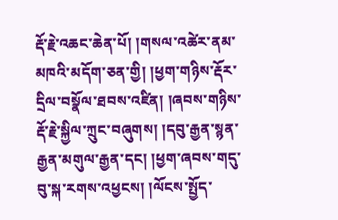རྡོ་རྗེ་འཆང་ཆེན་པོ། །གསལ་འཚེར་ནམ་མཁའི་མདོག་ཅན་གྱི། །ཕྱག་གཉིས་རྡོར་དྲིལ་བསྣོལ་ཐབས་འཛིན། །ཞབས་གཉིས་རྡོ་རྗེ་སྐྱིལ་ཀྲུང་བཞུགས། །དབུ་རྒྱན་སྙན་རྒྱན་མགུལ་རྒྱན་དང། །ཕྱག་ཞབས་གདུ་བུ་སྐ་རགས་འཕྱངས། །ལོངས་སྤྱོད་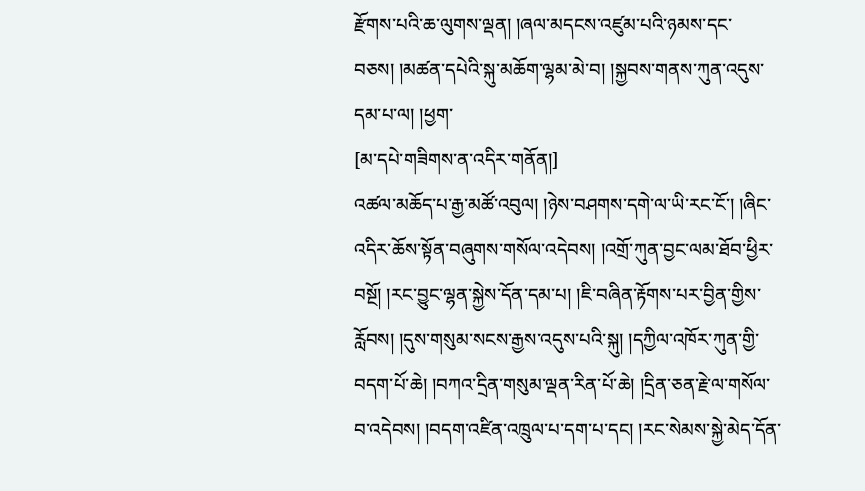རྫོགས་པའི་ཆ་ལུགས་ལྡན། །ཞལ་མདངས་འཛུམ་པའི་ཉམས་དང་བཅས། །མཚན་དཔེའི་སྐུ་མཆོག་ལྷམ་མེ་བ། །སྐྱབས་གནས་ཀུན་འདུས་དམ་པ་ལ། །ཕྱག་
[མ་དཔེ་གཟིགས་ན་འདིར་གནོན།]
འཚལ་མཆོད་པ་རྒྱ་མཚོ་འབུལ། །ཉེས་བཤགས་དགེ་ལ་ཡི་རང་ངོ་། །ཞིང་འདིར་ཆོས་སྟོན་བཞུགས་གསོལ་འདེབས། །འགྲོ་ཀུན་བྱང་ལམ་ཐོབ་ཕྱིར་བསྔོ། །རང་བྱུང་ལྷན་སྐྱེས་དོན་དམ་པ། །ཇི་བཞིན་རྟོགས་པར་བྱིན་གྱིས་རློབས། །དུས་གསུམ་སངས་རྒྱས་འདུས་པའི་སྐུ། །དཀྱིལ་འཁོར་ཀུན་གྱི་བདག་པོ་ཆེ། །བཀའ་དྲིན་གསུམ་ལྡན་རིན་པོ་ཆེ། །དྲིན་ཅན་རྗེ་ལ་གསོལ་བ་འདེབས། །བདག་འཛིན་འཁྲུལ་པ་དག་པ་དང། །རང་སེམས་སྐྱེ་མེད་དོན་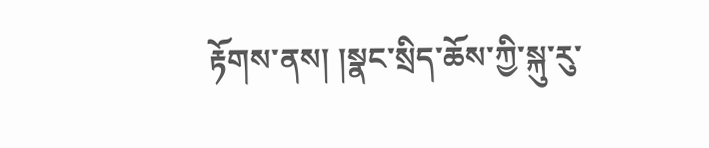རྟོགས་ནས། །སྣང་སྲིད་ཆོས་ཀྱི་སྐུ་རུ་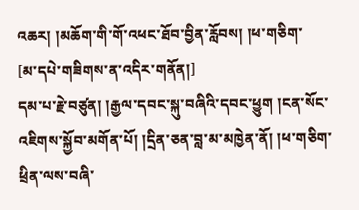འཆར། །མཆོག་གི་གོ་འཕང་ཐོབ་བྱིན་རློབས། །ཕ་གཅིག་
[མ་དཔེ་གཟིགས་ན་འདིར་གནོན།]
དམ་པ་རྗེ་བཙུན། །རྒྱལ་དབང་སྐུ་བཞིའི་དབང་ཕྱུག །ངན་སོང་འཇིགས་སྐྱོབ་མགོན་པོ། །དྲིན་ཅན་བླ་མ་མཁྱེན་ནོ། །ཕ་གཅིག་ཕྲིན་ལས་བཞི་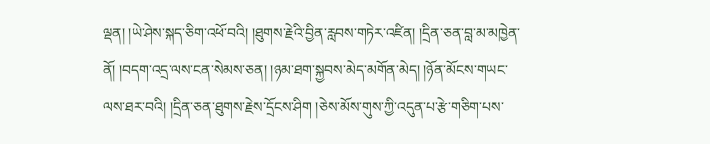ལྡན། །ཡེ་ཤེས་སྐད་ཅིག་འཕོ་བའི། །ཐུགས་རྗེའི་བྱིན་རླབས་གཏེར་འཛིན། །དྲིན་ཅན་བླ་མ་མཁྱེན་ནོ། །བདག་འདྲ་ལས་ངན་སེམས་ཅན། །ཉམ་ཐག་སྐྱབས་མེད་མགོན་མེད། །ཉོན་མོངས་གཡང་ལས་ཐར་བའི། །དྲིན་ཅན་ཐུགས་རྗེས་དྲོངས་ཤིག །ཅེས་མོས་གུས་ཀྱི་འདུན་པ་རྩེ་གཅིག་པས་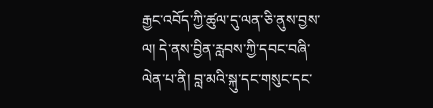རྒྱང་འབོད་ཀྱི་ཚུལ་དུ་ལན་ཅི་ནུས་བྱས་ལ། དེ་ནས་བྱིན་རླབས་ཀྱི་དབང་བཞི་ལེན་པ་ནི། བླ་མའི་སྐུ་དང་གསུང་དང་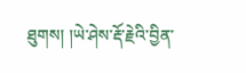ཐུགས། །ཡེ་ཤེས་རྡོ་རྗེའི་བྱིན་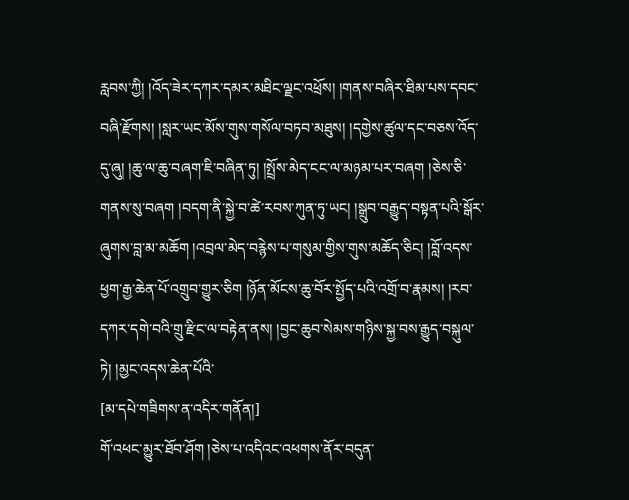རླབས་ཀྱི། །འོད་ཟེར་དཀར་དམར་མཐིང་ལྗང་འཕྲོས། །གནས་བཞིར་ཐིམ་པས་དབང་བཞི་རྫོགས། །སླར་ཡང་མོས་གུས་གསོལ་བཏབ་མཐུས། །དགྱེས་ཚུལ་དང་བཅས་འོད་དུ་ཞུ། །ཆུ་ལ་ཆུ་བཞག་ཇི་བཞིན་ཏུ། །སྤྲོས་མེད་ངང་ལ་མཉམ་པར་བཞག །ཅེས་ཅི་གནས་སུ་བཞག །བདག་ནི་སྐྱེ་བ་ཚེ་རབས་ཀུན་ཏུ་ཡང། །སྒྲུབ་བརྒྱུད་བསྟན་པའི་སྒོར་ཞུགས་བླ་མ་མཆོག །འབྲལ་མེད་བརྙེས་པ་གསུམ་གྱིས་གུས་མཆོད་ཅིང། །བློ་འདས་ཕྱག་རྒྱ་ཆེན་པོ་འགྲུབ་གྱུར་ཅིག །ཉོན་མོངས་ཆུ་བོར་སྤྱོད་པའི་འགྲོ་བ་རྣམས། །རབ་དཀར་དགེ་བའི་གྲུ་རྫིང་ལ་བརྟེན་ནས། །བྱང་ཆུབ་སེམས་གཉིས་སྐྱ་བས་རྒྱུད་བསྐུལ་ཏེ། །མྱང་འདས་ཆེན་པོའི་
[མ་དཔེ་གཟིགས་ན་འདིར་གནོན།]
གོ་འཕང་མྱུར་ཐོབ་ཤོག །ཅེས་པ་འདིའང་འཕགས་ནོར་བདུན་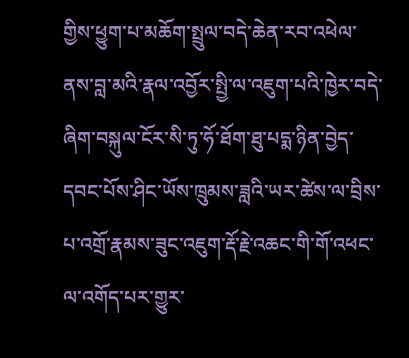གྱིས་ཕྱུག་པ་མཆོག་སྤྲུལ་བདེ་ཆེན་རབ་འཕེལ་ནས་བླ་མའི་རྣལ་འབྱོར་སྤྱི་ལ་འཇུག་པའི་ཁྱེར་བདེ་ཞིག་བསྐུལ་ངོར་སི་ཏུ་ཧོ་ཐོག་ཐུ་པདྨ་ཉིན་བྱེད་དབང་པོས་ཤིང་ཡོས་ཁྲུམས་ཟླའི་ཡར་ཚེས་ལ་བྲིས་པ་འགྲོ་རྣམས་ཟུང་འཇུག་རྡོ་རྗེ་འཆང་གི་གོ་འཕང་ལ་འགོད་པར་གྱུར་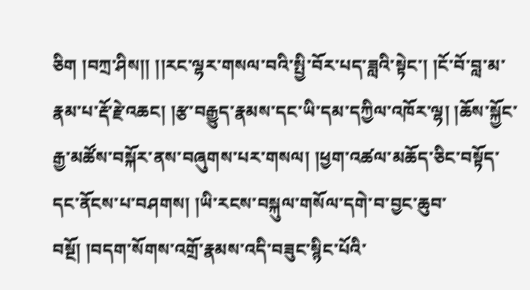ཅིག །བཀྲ་ཤིས།། །།རང་ལྷར་གསལ་བའི་སྤྱི་བོར་པད་ཟླའི་སྟེང་། །ངོ་བོ་བླ་མ་རྣམ་པ་རྡོ་རྗེ་འཆང། །རྩ་བརྒྱུད་རྣམས་དང་ཡི་དམ་དཀྱིལ་འཁོར་ལྷ། །ཆོས་སྐྱོང་རྒྱ་མཚོས་བསྐོར་ནས་བཞུགས་པར་གསལ། །ཕྱག་འཚལ་མཆོད་ཅིང་བསྟོད་དང་ནོངས་པ་བཤགས། །ཡི་རངས་བསྐུལ་གསོལ་དགེ་བ་བྱང་ཆུབ་བསྔོ། །བདག་སོགས་འགྲོ་རྣམས་འདི་བཟུང་སྙིང་པོའི་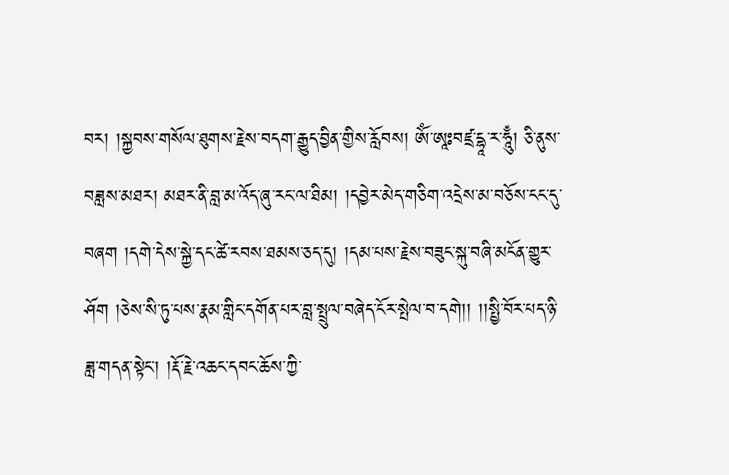བར། །སྐྱབས་གསོལ་ཐུགས་རྗེས་བདག་རྒྱུད་བྱིན་གྱིས་རློབས། ༀ་ཨཱཿབཛྲ་དྷཱ་ར་ཧཱུྃ། ཅི་ནུས་བཟླས་མཐར། མཐར་ནི་བླ་མ་འོད་ཞུ་རང་ལ་ཐིམ། །དབྱེར་མེད་གཅིག་འདྲེས་མ་བཅོས་ངང་དུ་བཞག །དགེ་དེས་སྐྱེ་དང་ཚེ་རབས་ཐམས་ཅད་དུ། །དམ་པས་རྗེས་བཟུང་སྐུ་བཞི་མངོན་གྱུར་ཤོག །ཅེས་སི་ཏུ་པས་རྣམ་གླིང་དགོན་པར་བླ་སྤྲུལ་བཞེད་ངོར་སྤེལ་བ་དགེ།། །།སྤྱི་བོར་པད་ཉི་ཟླ་གདན་སྟེང་། །རྡོ་རྗེ་འཆང་དབང་ཆོས་ཀྱི་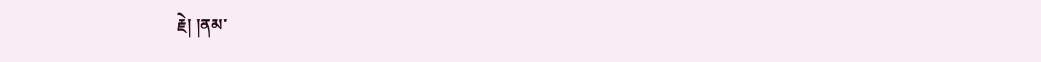རྗེ། །ནམ་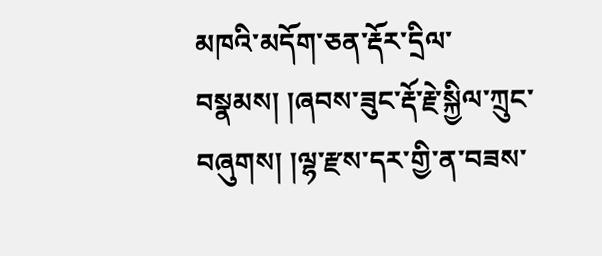མཁའི་མདོག་ཅན་རྡོར་དྲིལ་བསྣམས། །ཞབས་ཟུང་རྡོ་རྗེ་སྐྱིལ་ཀྲུང་བཞུགས། །ལྷ་རྫས་དར་གྱི་ན་བཟས་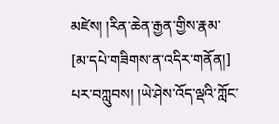མཛེས། །རིན་ཆེན་རྒྱན་གྱིས་རྣམ་
[མ་དཔེ་གཟིགས་ན་འདིར་གནོན།]
པར་བཀླུབས། །ཡེ་ཤེས་འོད་ལྡའི་ཀློང་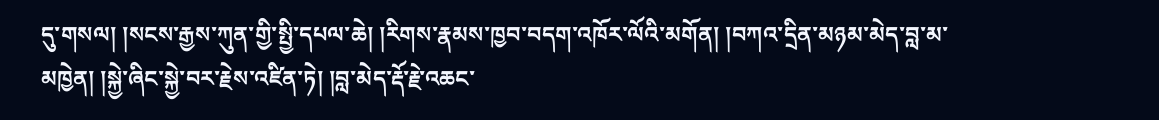དུ་གསལ། །སངས་རྒྱས་ཀུན་གྱི་སྤྱི་དཔལ་ཆེ། །རིགས་རྣམས་ཁྱབ་བདག་འཁོར་ལོའི་མགོན། །བཀའ་དྲིན་མཉམ་མེད་བླ་མ་མཁྱེན། །སྐྱེ་ཞིང་སྐྱེ་བར་རྗེས་འཛིན་ཏེ། །བླ་མེད་རྡོ་རྗེ་འཆང་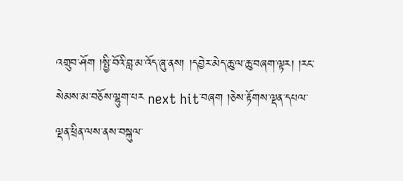འགྲུབ་ཤོག །སྤྱི་བོའི་བླ་མ་འོད་ཞུ་ནས། །དབྱེར་མེད་ཆུ་ལ་ཆུ་བཞག་ལྟར། །རང་ སེམས་མ་བཅོས་ལྷུག་པར next hit་བཞག །ཅེས་རྟོགས་ལྡན་དཔལ་ལྡན་ཕྲིན་ལས་ནས་བསྐུལ་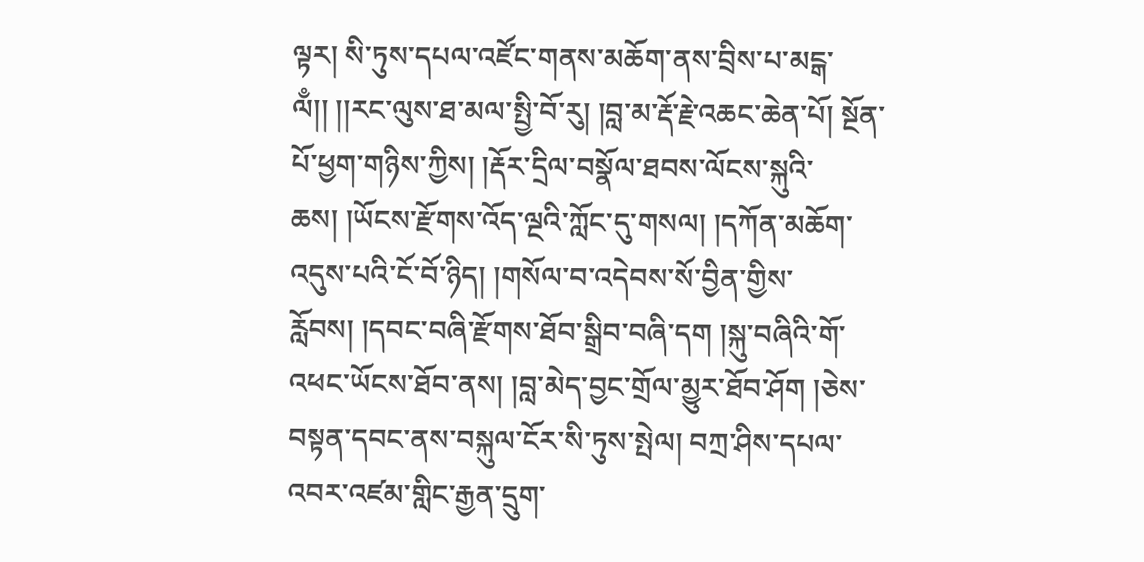ལྟར། སི་ཏུས་དཔལ་འཛོང་གནས་མཆོག་ནས་བྲིས་པ་མངྒ་ལྃ།། །།རང་ལུས་ཐ་མལ་སྤྱི་བོ་རུ། །བླ་མ་རྡོ་རྗེ་འཆང་ཆེན་པོ། སྔོན་པོ་ཕྱག་གཉིས་ཀྱིས། །རྡོར་དྲིལ་བསྣོལ་ཐབས་ལོངས་སྐུའི་ཆས། །ཡོངས་རྫོགས་འོད་ལྔའི་ཀློང་དུ་གསལ། །དཀོན་མཆོག་འདུས་པའི་ངོ་བོ་ཉིད། །གསོལ་བ་འདེབས་སོ་བྱིན་གྱིས་རློབས། །དབང་བཞི་རྫོགས་ཐོབ་སྒྲིབ་བཞི་དག །སྐུ་བཞིའི་གོ་འཕང་ཡོངས་ཐོབ་ནས། །བླ་མེད་བྱང་གྲོལ་མྱུར་ཐོབ་ཤོག །ཅེས་བསྟན་དབང་ནས་བསྐུལ་ངོར་སི་ཏུས་སྤེལ། བཀྲ་ཤིས་དཔལ་འབར་འཛམ་གླིང་རྒྱན་དྲུག་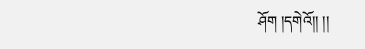ཤོག །དགེའོ།། །།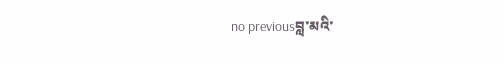no previousབླ་མའི་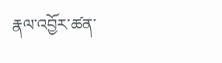རྣལ་འབྱོར་ཚན་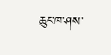ཆུང་ཁ་ཤས་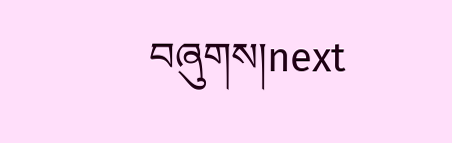བཞུགས།next